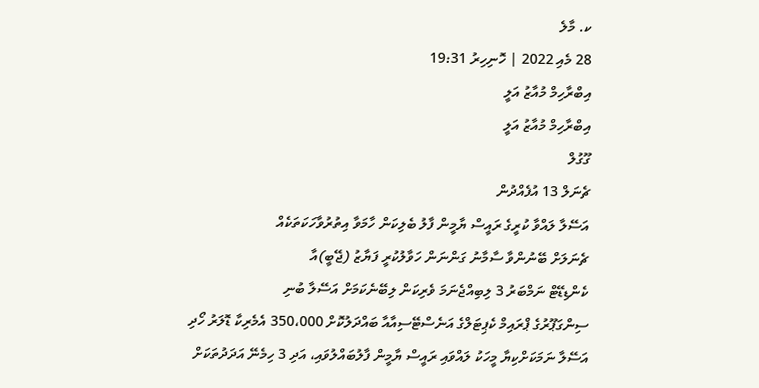ކ. މާލެ
28 މެއި 2022 | ހޮނިހިރު 19:31
އިބްރާހިމް މުއާޒު އަލީ
އިބްރާހިމް މުއާޒު އަލީ
ގޫގުލް
ޗެނަލް 13 އުފެއްދުން
އަސޭލާ ލައްވާ ކުރީގެ ރައީސް ޔާމީން ފާލު ބެލިކަން ހާމަވާ އިތުރުވާހަކަތަކެއް
ޗެނަލަށް ބޭނުންވާ ސާމާނު ގަންނަން ހަވާލުކުރީ ފަޔާޒު (ޖޭބީ)އާ
ކެންޑިޑޭޓް ނަމްބަރު 3 ލިބިއްޖެނަމަ ވެރިކަން ލިބޭނެކަމަށް އަސޭލާ ބުނި
ސިންގަޕޫރުގެ ޕްރައިމް ކެޕިޓަލްގެ އަނެސްޓޭސިއާއާ ބައްދަލުކޮށް 350،000 އެމެރިކާ ޑޮލަރު ހޯދި
އަސޭލާ ނަމަކަށްކިޔާ މީހަކު ލައްވައި ރައީސް ޔާމީން ފާލުބައްލުވައި، އަދި 3 ހިމެނޭ އަދަދުތަކަށް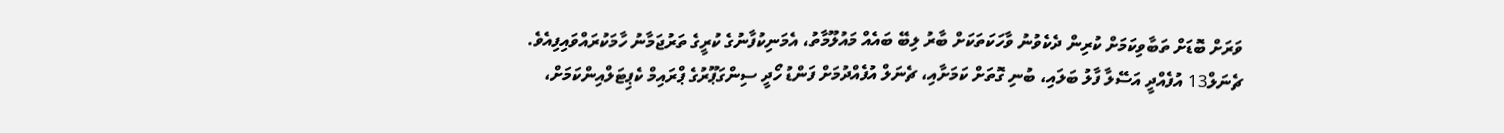ވަރަށް ބޮޑަށް ތަބާވިކަމަށް ކުރިން ދެކެވުނު ވާހަކަތަކަށް ބާރު ލިބޭ ބައެއް މައުލޫމާތު، އެމަނިކުފާނުގެ ކުރީގެ ތަރުޖަމާނު ހާމަކުރައްވައިފިއެވެ.
ޗެނަލް13 އުފެއްދީ އަސޭލާ ފާލު ބަލައި، ބުނި ގޮތަށް ކަމަށާއި، ޗެނަލް އުފެއްދުމަށް ފަންޑު ހޯދީ ސިންގަޕޫރުގެ ޕްރައިމް ކެޕިޓަލްއިންކަމަށް،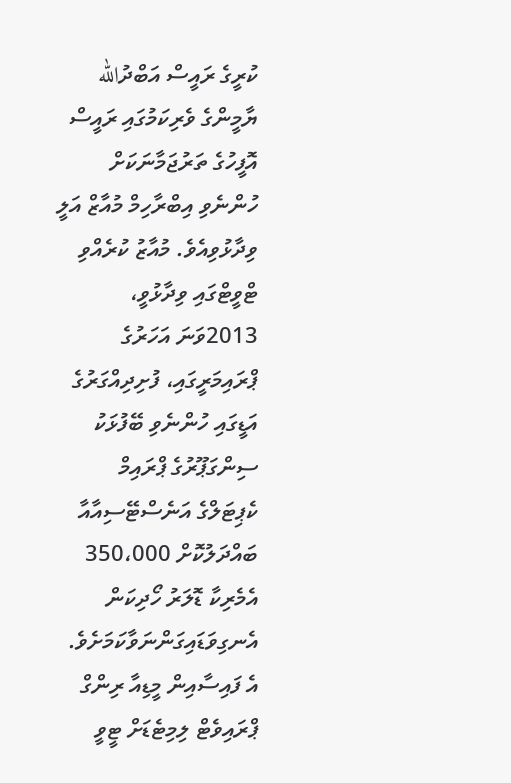ކުރީގެ ރައީސް އަބްދުالله ޔާމީންގެ ވެރިކަމުގައި ރައީސް އޮފީހުގެ ތަރުޖަމާނަކަށް ހުންނެވި އިބްރާހިމް މުއާޒް އަލީ ވިދާޅުވިއެވެ. މުއާޒު ކުރެއްވި ޓްވީޓްގައި ވިދާޅުވީ، 2013ވަނަ އަހަރުގެ ޕްރައިމަރީގައި، ފުށިދިއްގަރުގެ އަޑީގައި ހުންނެވި ބޭފުޅަކު ސިންގަޕޫރުގެ ޕްރައިމް ކެޕިޓަލްގެ އަނެސްޓޭސިއާއާ ބައްދަލުކޮށް 350،000 އެމެރިކާ ޑޮލަރު ހޯދިކަން އެނގިވަޑައިގަންނަވާކަމަށެވެ.
އެ ފައިސާއިން މީޑިއާ ރިންގް ޕްރައިވެޓް ލިމިޓެޑަށް ޓީވީ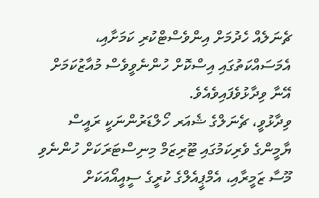ޗެނަލެއް ހެދުމަށް އިންވެސްޓްކުރި ކަމަށާއި، އެމަސައްކަތުގައި އިސްކޮށް ހުންނެވީވެސް މުއާޒުކަމަށް އޭނާ ވިދާޅުވެފައިވެއެވެ.
ވިދާޅުވީ، ޗެނަލްގެ ޝެއަރ ހޯލްޑަރުންނަކީ ރައީސް ޔާމީންގެ ވެރިކަމުގައި ޓޫރިޒަމް މިނިސްޓަރަކަށް ހުންނެވި މޫސާ ޒަމީރާއި، އެމްޕީއެލްގެ ކުރީގެ ސީއީއޯއަކަށް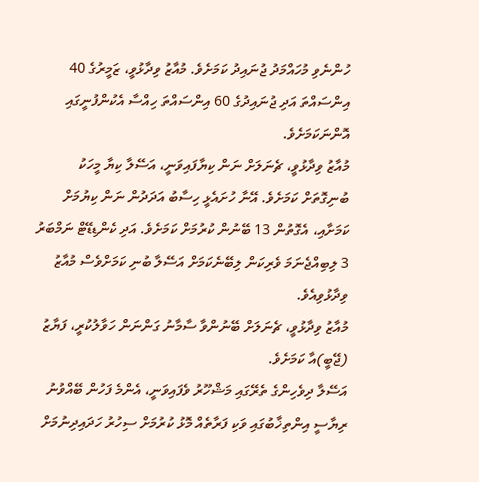ހުންނެވި މުހައްމަދު ޖުނައިދު ކަމަށެވެ. މުއާޒު ވިދާޅުވީ، ޒަމީރުގެ 40 އިންސައްތަ އަދި ޖުނައިދުގެ 60 އިންސައްތަ ހިއްސާ އެކުންފުނީގައި އޮންނަކަމަށެވެ.
މުއާޒު ވިދާޅުވީ، ޗެނަލަށް ނަން ކިޔާފައިވަނީ، އަސޭލާ ކިޔާ މީހަކު ބުނިގޮތަށް ކަމަށެވެ. އޭނާ ހުށައެޅީ ހިސާބު އަދަދުން ނަން ކިޔުމަށް ކަމަށާއި، އެގޮތުން 13 ބޭނުން ކުރުމަށް ކަމަށެވެ. އަދި ކެންޑިޑޭޓް ނަމްބަރު 3 ލިބިއްޖެނަމަ ވެރިކަން ލިބޭނެކަމަށް އަސޭލާ ބުނި ކަމަށްވެސް މުއާޒު ވިދާޅުވިއެވެ.
މުއާޒު ވިދާޅުވީ، ޗެނަލަށް ބޭނުންވާ ސާމާނު ގަންނަން ހަވާލުކުރީ، ފަޔާޒު (ޖޭބީ)އާ ކަމަށެވެ.
އަސޭލާ ދިވެހިންގެ ތެރޭގައި މަޝްހޫރު ވެފައިވަނީ، އެންމެ ފަހުން ބޭއްވުނު ރިޔާސީ އިންތިޚާބުގައި ވަކި ފަރާތެއް މޮޅު ކުރުމަށް ސިހުރު ހަދައިދިނުމަށް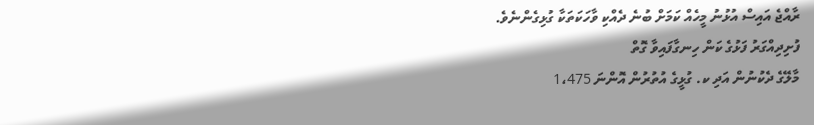ރާއްޖެ އައިސް އުޅުނު މީހެއް ކަމަށް ބުނެ ދެއްކި ވާހަކަތަކާ ގުޅިގެންނެވެ.
ފުށިދިއްގަރު ފަޅުގެ ކަން ހިނގާފައިވާ ގޮތް
މާލޭގެ ދެކުނުން އަދި ކ. ގުޅީގެ އުތުރުން އޮންނަ 1،475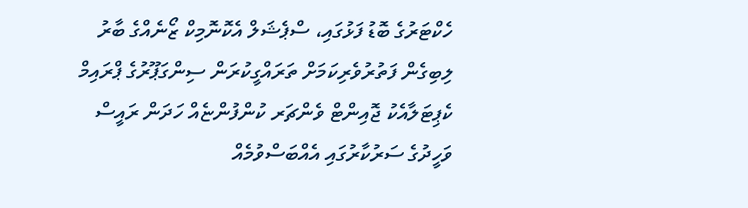ހެކްޓަރުގެ ބޮޑު ފަޅުގައި، ސްޕެޝަލް އެކޮނޮމިކް ޒޯނެއްގެ ބާރު ލިބިގެން ފަތުރުވެރިކަމަށް ތަރައްގީކުރަން ސިންގަޕޫރުގެ ޕްރައިމް ކެޕިޓަލާއެކު ޖޮއިންޓް ވެންޗަރ ކުންފުންޏެއް ހަދަން ރައީސް ވަހީދުގެ ސަރުކާރުގައި އެއްބަސްވުމެއް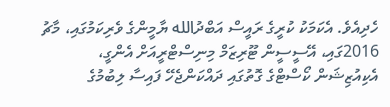ހެދިއެވެ. އެކަމަކު ކުރީގެ ރައީސް އަބްދުالله ޔާމީންގެ ވެރިކަމުގައި، މާޗު 2016ގައި، އޭސީސީން ޓޫރިޒަމް މިނިސްޓްރީއަށް އެންގީ، އެކިއުޒިޝަން ކޯސްޓްގެ ގޮތުގައި ދައްކަންޖެހޭ ފައިސާ ލިބުމުގެ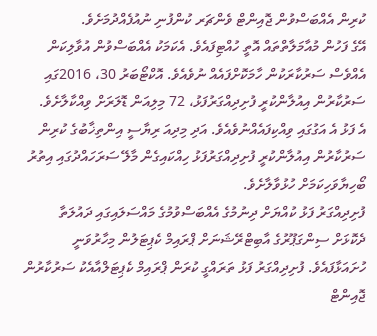ކުރިން އެއްބަސްވުން ޖޮއިންޓް ވެންޗަރ ކުންފުނި ނުއުފެއްދުމަށެވެ.
އޭގެ ފަހުން މުއާމަލާތްތައް އޮތީ ހުއްޓިފައެވެ. އެކަމަކު އެއްބަސްވުން އުވާލިކަން އެއްވެސް ސަރުކާރަކުން ހާމަކޮށްފައެއް ނުވެއެވެ. އޮކްޓޯބަރު 30، 2016ގައި ސަރުކާރުން އިއުލާންކުރީ ފުށިދިއްގަރުފަޅު، 72 މިލިއަން ޑޮލަރަށް ވިއްކާލާށެވެ.
އެ ފަޅު އެ އަގުގައި ވިއްކިފައެއްނުވެއެވެ. އަދި މިދިއަ ރިޔާސީ އިންތިޚާބުގެ ކުރިން ސަރުކާރުން އިއުލާންކުރީ ފުށިދިއްގަރުފަޅު ހިއްކައިގެން މާލޭ ސަރަހައްދުގައި އިތުރު ބޯހިޔާވަހިކަމަށް ހުޅުވާލާށެވެ.
ފުށިދިއްގަރު ފަޅު ކުއްޔަށް ދިނުމުގެ އެއްބަސްވުމުގެ މައްސަލައިގައި ދައުލަތާ ދެކޮޅަށް ސިންގަޕޫރުގެ އާބިޓްރޭޝަނަށް ޕްރައިމް ކެޕިޓަލުން މިހާރުވަނީ ހުށައަޅާފައެވެ. ފުށިދިއްގަރު ފަޅު ތަރައްގީ ކުރަން ޕްރައިމް ކެޕިޓަލްއާއެކު ސަރުކާރުން ޖޮއިންޓް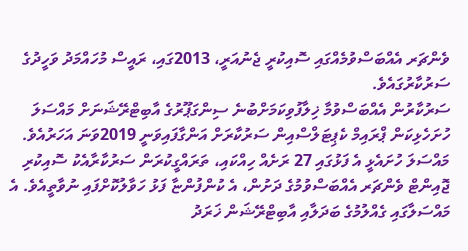ވެންޗަރ އެއްބަސްވުމެއްގައި ސޮއިކުރީ ޖެނުއަރީ، 2013ގައި، ރައީސް މުހައްމަދު ވަހީދުގެ ސަރުކާރުގައެވެ.
ސަރުކާރުން އެއްބަސްވުމާ ޚިލާފުވިކަމަށްބުނެ ސިންގަޕޫރުގެ އާބިޓްރޭޝަނަށް މައްސަލަ ހުށަހެޅިކަން ޕްރައިމް ކެޕިޓަލްސްއިން ސަރުކާރަށް އަންގާފައިވަނީ 2019ވަނަ އަހަރުއެވެ.
މައްސަލަ ހުށައެޅީ އެ ފަޅުގައި 27 ރަށެއް ހިއްކައި، ތަރައްގީކުރަން ސަރުކާރާއެކު ސޮއިކުރި ޖޮއިންޓް ވެންޗަރ އެއްބަސްވުމުގެ ދަށުން، އެ ކުންފުންޏާ ފަޅު ހަވާލުކޮށްފައި ނުވާތީއެވެ. އެ މައްސަލާގައި ގެއްލުމުގެ ބަދަލާއި އާބިޓްރޭޝަން ޚަރަދު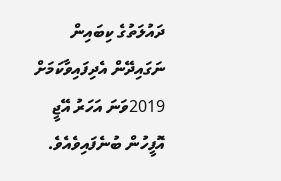ދައުލަތުގެ ކިބައިން ނަގައިދޭން އެދިފައިވާކަމަށް 2019ވަނަ އަހަރު އޭޖީ އޮފީހުން ބުނެފައިވެއެވެ.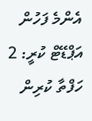އެންމެ ފަހުން އަޕްޑޭޓް ކުރީ: 2 ހަފްތާ ކުރިން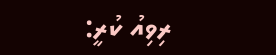ރިވިއު ކުރީ: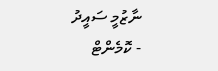ނާޒުމީ ސައީދު
- ކޮމެންޓް